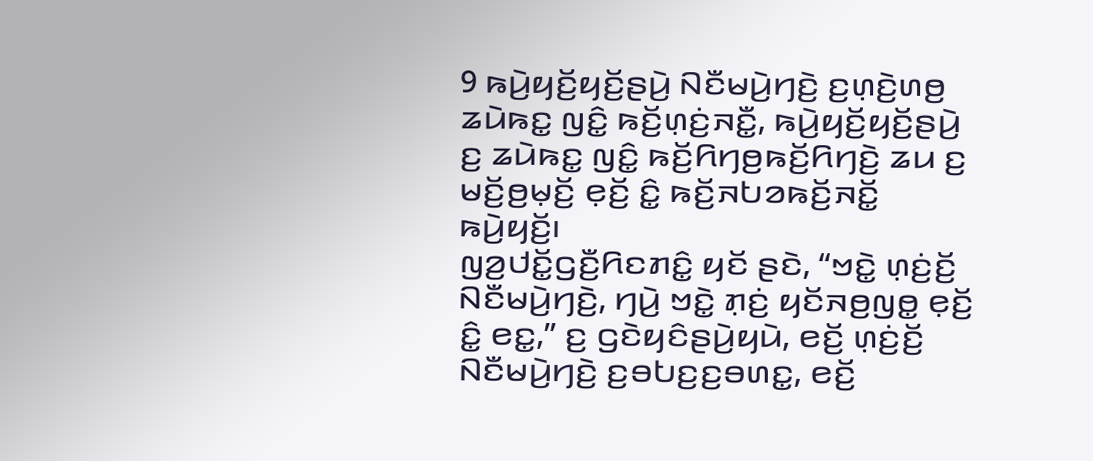9 ꤒꤣꤧ꤬ꤟꤢꤩ꤬ꤟꤢꤩ꤬ꤔꤣꤧ꤬ ꤡꤢꤪꤗꤣꤧ꤬ꤚꤢꤧ꤬ ꤢ꤬ꤛ꤫ꤢꤧ꤬ꤛꤥ꤬ ꤘꤣꤧꤒꤢ꤭ ꤜꤢꤨ꤭ ꤒꤢꤩ꤬ꤛ꤫ꤢꤦ꤬ꤏꤢꤪ꤭, ꤒꤣꤧ꤬ꤟꤢꤩ꤬ꤟꤢꤩ꤬ꤔꤣꤧ꤬ ꤢ꤬ ꤘꤣꤧꤒꤢ꤭ ꤜꤢꤨ꤭ ꤒꤢꤩ꤬ꤖꤚꤥ꤬ꤒꤢꤩ꤬ꤖꤚꤢꤧ꤬ ꤘꤣ ꤢ꤬ ꤗꤢꤩ꤬ꤥ꤬ꤗ꤫ꤢꤩ꤬ ꤕ꤫ꤢꤩ꤬ ꤢꤨ꤭ ꤒꤢꤩ꤬ꤏꤝꤤꤒꤢꤩ꤬ꤏꤢꤩ꤭ ꤒꤣꤧ꤬ꤟꤢꤩ꤬꤯
ꤜꤤ꤬ꤓꤢꤩ꤭ꤞꤢꤪ꤬ꤖꤢꤊꤢꤨ꤭ ꤟꤢꤩ ꤔꤢꤧ, “ꤠꤢꤧ꤭ ꤛ꤫ꤢꤦ꤬ꤢꤩ꤬ ꤡꤢꤪꤗꤣꤧ꤬ꤚꤢꤧ꤬, ꤚꤣꤧ꤬ ꤠꤢꤧ꤭ ꤊ꤫ꤢꤦ꤬ ꤟꤢꤩꤏꤥ꤬ꤜꤥ꤭ ꤕ꤫ꤢꤩ꤬ ꤢꤨ꤭ ꤕꤢ꤭,” ꤢ꤬ ꤞꤢꤧꤟꤢꤨꤔꤣꤧ꤬ꤟꤣꤧ, ꤕꤢꤩ꤬ ꤛ꤫ꤢꤦ꤬ꤢꤩ꤬ ꤡꤢꤪꤗꤣꤧ꤬ꤚꤢꤧ꤬ ꤢ꤬ꤋꤝꤢ꤬ꤢ꤬ꤋꤛꤢ꤭, ꤕꤢꤩ꤬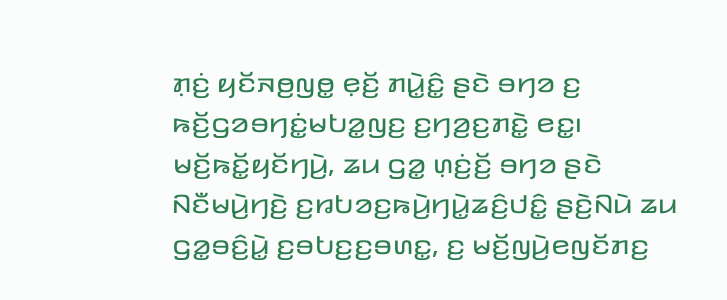ꤊ꤫ꤢꤦ꤬ ꤟꤢꤩꤏꤥ꤬ꤜꤥ꤭ ꤕ꤫ꤢꤩ꤬ ꤊꤣꤧ꤭ꤢꤨ꤭ ꤔꤢꤧ ꤋꤚꤤ ꤢ꤬ ꤒꤢꤩ꤬ꤞꤤꤋꤚꤢꤦ꤭ꤗꤝꤤ꤭ꤜꤢ꤬ ꤢ꤬ꤚꤤ꤬ꤢ꤬ꤊꤢꤧ꤭ ꤕꤢ꤭꤯
ꤗꤢꤩ꤬ꤒꤢꤩ꤭ꤟꤢꤩꤚꤣꤧ꤬, ꤘꤣ ꤞꤤ꤭ ꤛ꤫ꤢꤦ꤬ꤢꤩ꤬ ꤋꤚꤤ ꤔꤢꤧ ꤡꤢꤪꤗꤣꤧ꤬ꤚꤢꤧ꤬ ꤢ꤬ꤙꤝꤤꤢ꤬ꤒꤣꤧ꤬ꤚꤣꤧ꤭ꤘꤢꤨ꤬ꤓꤢꤨ꤭ ꤔꤢꤧ꤬ꤡꤣꤧ ꤘꤣ ꤞꤤ꤭ꤋꤢꤨ꤬ꤣꤧ꤭ ꤢ꤬ꤋꤝꤢ꤬ꤢ꤬ꤋꤛꤢ꤭, ꤢ꤬ ꤗꤢꤩ꤬ꤜꤣꤧ꤬ꤕꤜꤢꤩꤊꤢ꤬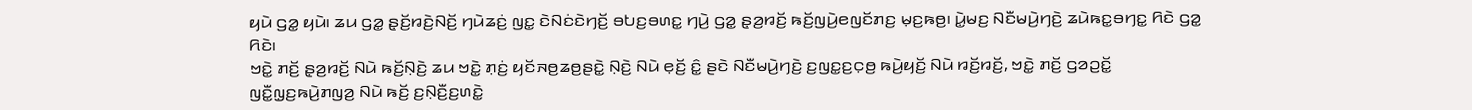ꤟꤣꤧ ꤞꤤ꤭ ꤟꤣꤧ꤯ ꤘꤣ ꤞꤤ꤭ ꤔ꤫ꤢꤩ꤬ꤙꤢꤧ꤬ꤡꤢꤩ꤬ ꤚꤣꤧꤘꤢꤦ꤬ ꤜꤢ꤭ ꤢꤧꤡꤢꤦꤢꤧꤚꤢꤩ꤬ ꤋꤝꤢ꤬ꤋꤛꤢ꤭ ꤚꤣꤧ꤬ ꤞꤤ꤭ ꤔ꤫ꤤ꤬ꤙꤢꤩ꤬ ꤒꤢꤩ꤬ꤜꤣꤧ꤬ꤕꤜꤢꤩꤊꤢ꤬ ꤗ꤫ꤢ꤬ꤒꤥ꤬꤯ ꤣꤧ꤭ꤗꤢ꤬ ꤡꤢꤪꤗꤣꤧ꤬ꤚꤢꤧ꤬ ꤘꤣꤧꤒꤢ꤭ꤋꤚꤢ꤭ ꤖꤢꤧ ꤞꤤ꤭ ꤖꤢꤧ꤯
ꤠꤢꤧ꤭ ꤊꤢꤩ꤬ ꤔ꤫ꤤ꤬ꤙꤢꤩ꤬ ꤡꤣꤧ ꤒꤢꤩ꤬ꤡ꤫ꤢꤧ꤬ ꤘꤣ ꤠꤢꤧ꤭ ꤊ꤫ꤢꤦ꤬ ꤟꤢꤩꤏꤥ꤬ꤘꤥ꤬ꤔꤢꤧ꤭ ꤡ꤫ꤢꤧ꤬ ꤡꤣꤧ ꤕ꤫ꤢꤩ꤬ ꤢꤨ꤭ ꤔꤢꤧ ꤡꤢꤪꤗꤣꤧ꤬ꤚꤢꤧ꤬ ꤢ꤬ꤜꤢ꤭ꤢ꤬ꤍ꤫ꤥ꤬ ꤒꤣꤧ꤬ꤟꤢꤩ꤬ ꤡꤣꤧ ꤙꤢꤩ꤬ꤙꤢꤩ꤬, ꤠꤢꤧ꤭ ꤊꤢꤩ꤬ ꤞꤤꤑꤢꤩ꤭ ꤜꤢꤪ꤭ꤜ꤫ꤢ꤬ꤒꤣꤧ꤬ꤊꤜꤤ꤬ ꤡꤣꤧ ꤒꤢꤩ꤬ ꤢ꤬ꤡ꤫ꤢꤪ꤬ꤢ꤬ꤛꤢꤧ꤭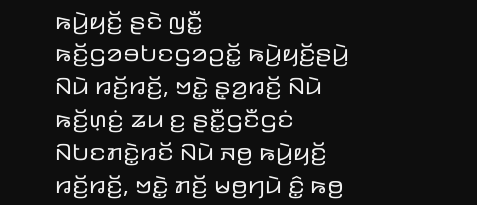ꤒꤣꤧ꤬ꤟꤢꤩ꤬ ꤔꤢꤧ ꤜꤢꤪ꤭ ꤒꤢꤩ꤬ꤞꤤꤋꤝꤢꤞꤤꤑꤢꤩ꤭ ꤒꤣꤧ꤬ꤟꤢꤩ꤬ꤔꤣꤧ꤬ ꤡꤣꤧ ꤙꤢꤩ꤬ꤙꤢꤩ꤬, ꤠꤢꤧ꤭ ꤔ꤫ꤤ꤬ꤙꤢꤩ꤬ ꤡꤣꤧ ꤒꤢꤩ꤬ꤛ꤫ꤢꤦ꤬ ꤘꤣ ꤢ꤬ ꤔꤢꤪ꤭ꤞꤢꤪꤞꤢꤦ ꤡꤝꤢꤊꤢꤧ꤭ꤙꤢꤩ ꤡꤣꤧ ꤏꤥ꤬ ꤒꤣꤧ꤬ꤟꤢꤩ꤬ ꤙꤢꤩ꤬ꤙꤢꤩ꤬, ꤠꤢꤧ꤭ ꤊꤢꤩ꤬ ꤗꤥ꤬ꤚꤣꤧ ꤢꤨ꤭ ꤒꤥ꤬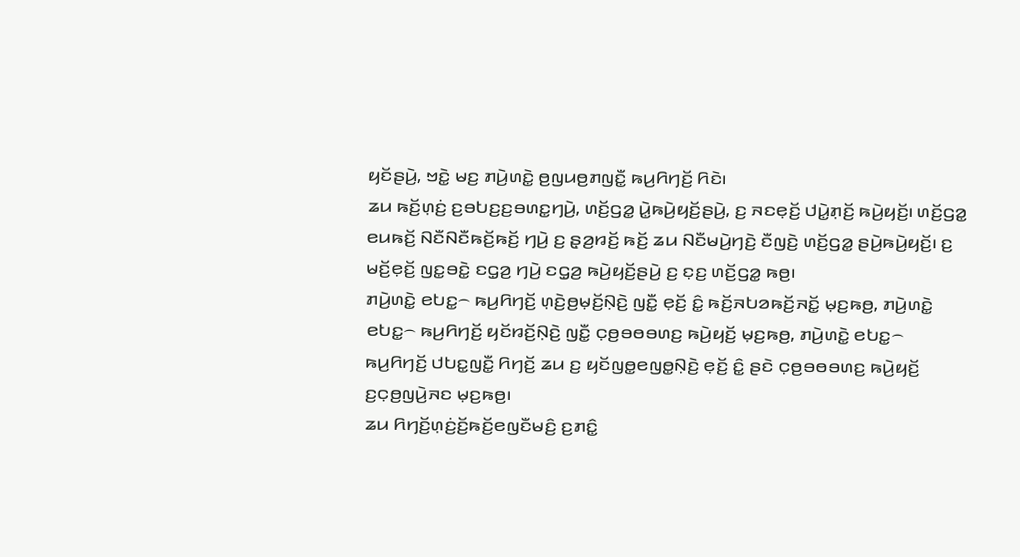ꤟꤢꤩꤔꤣꤧ꤬, ꤠꤢꤧ꤭ ꤗꤢ꤬ ꤊꤣꤧ꤬ꤛꤢꤧ꤭ ꤥ꤬ꤜꤣꤥ꤬ꤊꤜꤢꤪ꤭ ꤒꤣ꤬ꤖꤚꤢꤩ꤬ ꤖꤢꤧ꤯
ꤘꤣ ꤒꤢꤩ꤬ꤛ꤫ꤢꤦ꤬ ꤢ꤬ꤋꤝꤢ꤬ꤢ꤬ꤋꤛꤢ꤭ꤚꤣꤧ꤬, ꤛꤢꤩ꤬ꤞꤤ꤭ ꤣꤧ꤭ꤒꤣꤧ꤬ꤟꤢꤩ꤬ꤔꤣꤧ꤬, ꤢ꤬ ꤏꤢꤕ꤫ꤢꤩ꤬ ꤓꤣꤧ꤭ꤊ꤫ꤢꤩ꤬ ꤒꤣꤧ꤬ꤟꤢꤩ꤬꤯ ꤛꤢꤩ꤬ꤞꤤ꤭ ꤕꤣꤒꤢꤩ꤬ ꤡꤢꤪꤡꤢꤪꤒꤢꤩ꤬ꤒꤢꤩ꤬ ꤚꤣꤧ꤬ ꤢ꤬ ꤔ꤫ꤤ꤬ꤙꤢꤩ꤬ ꤒꤢꤩ꤬ ꤘꤣ ꤡꤢꤪꤗꤣꤧ꤬ꤚꤢꤧ꤬ ꤢꤪꤜꤢꤧ꤬ ꤛꤢꤩ꤬ꤞꤤ꤭ ꤔꤣꤧ꤬ꤒꤣꤧ꤬ꤟꤢꤩ꤬꤯ ꤢ꤬ ꤗꤢꤩ꤬ꤕ꤫ꤢꤩ꤬ ꤜꤢ꤭ꤋꤢꤧ꤭ ꤢꤞ꤫ꤤ꤬ ꤚꤣꤧ꤬ ꤢꤞ꤫ꤤ꤬ ꤒꤣꤧ꤬ꤟꤢꤩ꤬ꤔꤣꤧ꤬ ꤢ꤬ ꤢ꤫ꤢ꤬ ꤛꤢꤩ꤬ꤞꤤ꤭ ꤒꤥ꤬꤯
ꤊꤣꤧ꤬ꤛꤢꤧ꤭ ꤕꤝꤢ꤭꤮ ꤒꤣ꤬ꤖꤚꤢꤩ꤬ ꤛ꤫ꤢꤧ꤬ꤥ꤬ꤗ꤫ꤢꤩ꤬ꤡ꤫ꤢꤧ꤬ ꤜꤢꤪ꤭ ꤕ꤫ꤢꤩ꤬ ꤢꤨ꤭ ꤒꤢꤩ꤬ꤏꤝꤤꤒꤢꤩ꤬ꤏꤢꤩ꤭ ꤗ꤫ꤢ꤬ꤒꤥ꤬, ꤊꤣꤧ꤬ꤛꤢꤧ꤭ ꤕꤝꤢ꤭꤮ ꤒꤣ꤬ꤖꤚꤢꤩ꤬ ꤟꤢꤩꤙꤢꤩ꤬ꤡ꤫ꤢꤧ꤬ ꤜꤢꤪ꤭ ꤍ꤫ꤥ꤬ꤋꤥꤋꤛꤢ꤬ ꤒꤣꤧ꤬ꤟꤢꤩ꤬ ꤗ꤫ꤢ꤬ꤒꤥ꤬, ꤊꤣꤧ꤬ꤛꤢꤧ꤭ ꤕꤝꤢ꤭꤮ ꤒꤣ꤬ꤖꤚꤢꤩ꤬ ꤓꤝꤢ꤭ꤜꤢꤪ꤭ ꤖꤚꤢꤩ꤬ ꤘꤣ ꤢ꤬ ꤟꤢꤩꤜꤥ꤭ꤕꤜꤥ꤭ꤡ꤫ꤢꤧ꤬ ꤕ꤫ꤢꤩ꤬ ꤢꤨ꤭ ꤔꤢꤧ ꤍ꤫ꤥ꤬ꤋꤥꤋꤛꤢ꤬ ꤒꤣꤧ꤬ꤟꤢꤩ꤬ ꤢ꤬ꤍ꤫ꤥ꤬ꤜꤣꤧ꤬ꤏꤢ ꤗ꤫ꤢ꤬ꤒꤥ꤬꤯
ꤘꤣ ꤖꤚꤢꤩ꤬ꤛ꤫ꤢꤦ꤬ꤢꤩ꤬ꤒꤢꤩ꤬ꤕꤜꤢꤪꤗꤢꤨ꤬ ꤢ꤬ꤊꤢꤨ꤭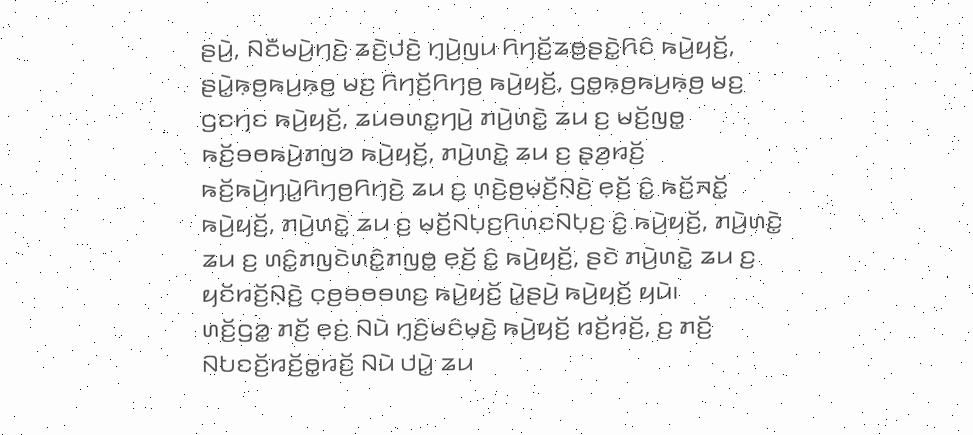ꤔꤣꤧ꤬, ꤡꤢꤪꤗꤣꤧ꤬ꤚꤢꤧ꤬ ꤘꤢꤧ꤬ꤓꤢꤧ꤬ ꤚ꤫ꤣꤧ꤬ꤜꤣ ꤖꤚꤢꤩ꤬ꤘꤥ꤬ꤔꤢꤧ꤭ꤖꤢꤨ ꤒꤣꤧ꤬ꤟꤢꤩ꤬, ꤔꤣꤧ꤭ꤒ꤫ꤥ꤬ꤒꤣ꤬ꤒ꤫ꤥ꤬ ꤗꤢ꤬ ꤖꤚꤢꤩ꤬ꤖꤚꤥ꤬ ꤒꤣꤧ꤬ꤟꤢꤩ꤬, ꤞꤥ꤭ꤒ꤫ꤥ꤬ꤒꤣ꤬ꤒ꤫ꤥ꤬ ꤗꤢ꤬ ꤞꤢꤚꤢ ꤒꤣꤧ꤬ꤟꤢꤩ꤬, ꤘꤣꤋꤛꤢ꤭ꤚꤣꤧ꤬ ꤊꤣꤧ꤬ꤛꤢꤧ꤭ ꤘꤣ ꤢ꤬ ꤗꤢꤩ꤬ꤜꤥ꤭ ꤒꤢꤩ꤬ꤋꤥꤒꤣꤧ꤬ꤊꤜꤤ ꤒꤣꤧ꤬ꤟꤢꤩ꤬, ꤊꤣꤧ꤬ꤛꤢꤧ꤭ ꤘꤣ ꤢ꤬ ꤔ꤫ꤤ꤬ꤙꤢꤩ꤬ ꤒꤢꤩ꤬ꤒꤣꤧ꤬ꤚꤣꤧ꤭ꤖꤚꤥ꤬ꤖꤚꤢꤧ꤬ ꤘꤣ ꤢ꤬ ꤛ꤫ꤢꤧ꤬ꤥ꤬ꤗ꤫ꤢꤩ꤬ꤡ꤫ꤢꤧ꤬ ꤕ꤫ꤢꤩ꤬ ꤢꤨ꤭ ꤒꤢꤩ꤬ꤏꤢꤩ꤭ ꤒꤣꤧ꤬ꤟꤢꤩ꤬, ꤊꤣꤧ꤬ꤛꤢꤧ꤭ ꤘꤣ ꤢ꤬ ꤗꤢꤩ꤬ꤡꤝ꤫ꤢ꤬ꤖꤛꤢꤡꤝ꤫ꤢ꤬ ꤢꤨ꤭ ꤒꤣꤧ꤬ꤟꤢꤩ꤬, ꤊꤣꤧ꤬ꤛꤢꤧ꤭ ꤘꤣ ꤢ꤬ ꤛꤢꤨ꤭ꤊꤜꤢꤧꤛꤢꤨ꤭ꤊꤜꤥ꤭ ꤕ꤫ꤢꤩ꤬ ꤢꤨ꤭ ꤒꤣꤧ꤬ꤟꤢꤩ꤬, ꤔꤢꤧ ꤊꤣꤧ꤬ꤛꤢꤧ꤭ ꤘꤣ ꤢ꤬ ꤟꤢꤩꤙꤢꤩ꤬ꤡ꤫ꤢꤧ꤬ ꤍ꤫ꤥ꤬ꤋꤥꤋꤛꤢ꤬ ꤒꤣꤧ꤬ꤟꤢꤩ꤬ ꤣꤧ꤭ꤔꤣꤧ꤬ ꤒꤣꤧ꤬ꤟꤢꤩ꤬ ꤟꤣꤧ꤯
ꤛꤢꤩ꤬ꤞꤤ꤭ ꤊꤢꤩ꤬ ꤕ꤫ꤢꤦ꤬ ꤡꤣꤧ ꤚ꤫ꤢꤨ꤬ꤗꤢꤨꤗ꤫ꤢꤧ꤬ ꤒꤣꤧ꤬ꤟꤢꤩ꤬ ꤙꤢꤩ꤬ꤙꤢꤩ꤬, ꤢ꤬ ꤊꤢꤩ꤬ ꤡꤝꤢꤢꤩ꤬ꤙꤢꤩ꤬ꤥ꤭ꤙꤢꤩ꤬ ꤡꤣꤧ ꤓꤣꤧ꤭ ꤘꤣ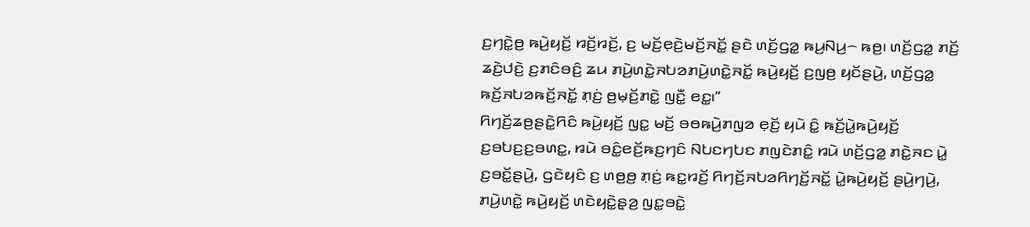ꤢ꤬ꤚꤢꤧ꤭ꤥ꤬ ꤒꤣꤧ꤬ꤟꤢꤩ꤬ ꤙꤢꤩ꤬ꤙꤢꤩ꤬, ꤢ꤬ ꤗꤢꤩ꤬ꤕ꤫ꤢꤧ꤬ꤗꤢꤩ꤬ꤏꤢꤩ꤭ ꤔꤢꤧ ꤛꤢꤩ꤬ꤞꤤ꤭ ꤒꤣ꤬ꤡꤣ꤬꤮ ꤒꤥ꤬꤯ ꤛꤢꤩ꤬ꤞꤤ꤭ ꤊꤢꤩ꤬ ꤘꤢꤧ꤬ꤓꤢꤧ꤬ ꤢ꤬ꤊꤢꤨꤋꤢꤨ꤬ ꤘꤣ ꤊꤣꤧ꤬ꤛꤢꤧ꤭ꤏꤝꤤꤊꤣꤧ꤬ꤛꤢꤧ꤭ꤏꤢꤩ꤭ ꤒꤣꤧ꤬ꤟꤢꤩ꤬ ꤢ꤬ꤜꤥ꤬ ꤟꤢꤩꤔꤣꤧ꤬, ꤛꤢꤩ꤬ꤞꤤ꤭ ꤒꤢꤩ꤬ꤏꤝꤤꤒꤢꤩ꤬ꤏꤢꤩ꤭ ꤊ꤫ꤢꤦ꤬ ꤥ꤬ꤗ꤫ꤢꤩ꤬ꤊꤢꤧ꤭ ꤜꤢꤪ꤭ ꤕꤢ꤭꤯”
ꤖꤚꤢꤩ꤬ꤘꤥ꤬ꤔꤢꤧ꤭ꤖꤢꤨ ꤒꤣꤧ꤬ꤟꤢꤩ꤬ ꤜꤢ꤭ ꤗꤢꤩ꤬ ꤋꤥꤒꤣꤧ꤬ꤊꤜꤤ ꤕ꤫ꤢꤩ꤬ ꤟꤣꤧ ꤢꤨ꤭ ꤒꤢꤩ꤬ꤣꤧ꤭ꤒꤣꤧ꤬ꤟꤢꤩ꤬ ꤢ꤬ꤋꤝꤢ꤬ꤢ꤬ꤋꤛꤢ꤭, ꤙꤣꤧ ꤋꤢꤨ꤭ꤕꤢꤩ꤬ꤒꤢ꤬ꤚꤢꤨ ꤡꤝꤢꤚꤝꤢ ꤊꤜꤢꤧꤊꤢꤨ꤭ ꤙꤣꤧ ꤛꤢꤩ꤬ꤞꤤ꤭ ꤊꤢꤧ꤭ꤏꤢ ꤣꤧ꤭ ꤢ꤬ꤋꤢꤩ꤭ꤔꤣꤧ꤬, ꤞꤢꤧꤟꤢꤨ ꤢ꤬ ꤛꤥ꤬ꤥ꤬ ꤊ꤫ꤢꤦ꤬ ꤒꤢ꤭ꤙꤢꤩ꤬ ꤖꤚꤢꤩ꤬ꤏꤝꤤꤖꤚꤢꤩ꤬ꤏꤢꤩ꤭ ꤣꤧ꤭ꤒꤣꤧ꤬ꤟꤢꤩ꤬ ꤔꤣꤧ꤬ꤚꤣꤧ꤬, ꤊꤣꤧ꤬ꤛꤢꤧ꤭ ꤒꤣꤧ꤬ꤟꤢꤩ꤬ ꤛꤢꤧꤟꤢꤧ꤭ꤔ꤫ꤤ꤬ ꤜꤢ꤭ꤋꤢꤧ꤭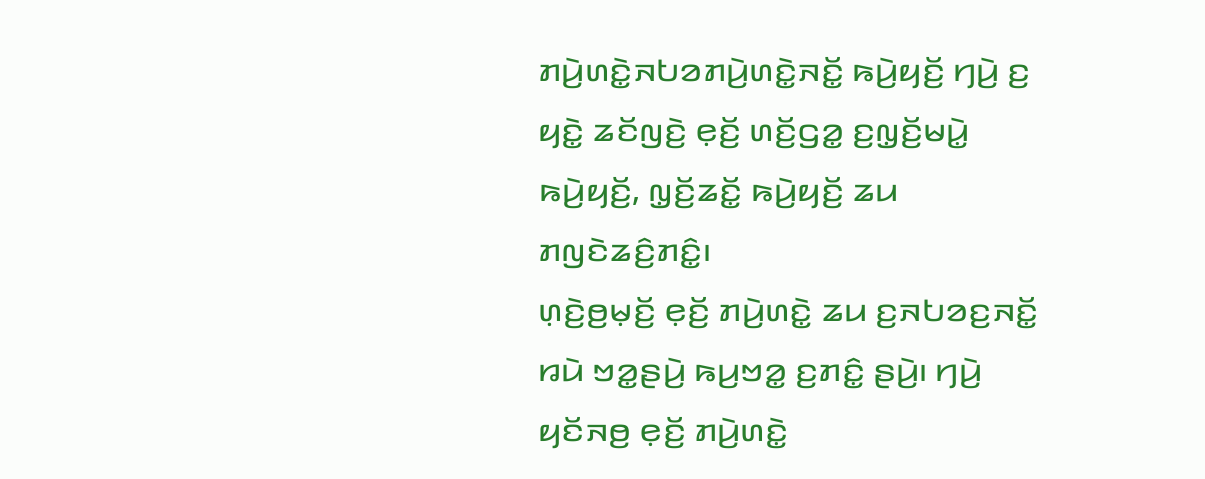ꤊꤣꤧ꤬ꤛꤢꤧ꤭ꤏꤝꤤꤊꤣꤧ꤬ꤛꤢꤧ꤭ꤏꤢꤩ꤭ ꤒꤣꤧ꤬ꤟꤢꤩ꤬ ꤚꤣꤧ꤬ ꤢ꤬ ꤟꤢꤧ꤭ ꤘꤢꤩꤜꤢꤧ꤬ ꤕ꤫ꤢꤩ꤬ ꤛꤢꤩ꤬ꤞꤤ꤭ ꤢ꤬ꤜ꤫ꤢꤩ꤬ꤗꤣꤧ꤭ ꤒꤣꤧ꤬ꤟꤢꤩ꤬, ꤜ꤫ꤢꤩ꤬ꤘꤢꤩ꤭ ꤒꤣꤧ꤬ꤟꤢꤩ꤬ ꤘꤣ ꤊꤜꤢꤧꤘꤢꤨ꤬ꤊꤢꤨ꤭꤯
ꤛ꤫ꤢꤧ꤬ꤥ꤬ꤗ꤫ꤢꤩ꤬ ꤕ꤫ꤢꤩ꤬ ꤊꤣꤧ꤬ꤛꤢꤧ꤭ ꤘꤣ ꤢ꤬ꤏꤝꤤꤢ꤬ꤏꤢꤩ꤭ ꤙꤣꤧ ꤠꤤ꤭ꤔꤣꤧ꤬ ꤒꤣ꤬ꤠꤤ꤭ ꤢ꤬ꤊꤢꤨ꤭ ꤔꤣꤧ꤬꤯ ꤚꤣꤧ꤬ ꤟꤢꤩꤏꤥ꤬ ꤕ꤫ꤢꤩ꤬ ꤊꤣꤧ꤬ꤛꤢꤧ꤭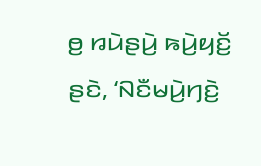ꤥ꤬ ꤙꤣꤧꤔꤣꤧ꤬ ꤒꤣꤧ꤬ꤟꤢꤩ꤬ ꤔꤢꤧ, ‘ꤡꤢꤪꤗꤣꤧ꤬ꤚꤢꤧ꤬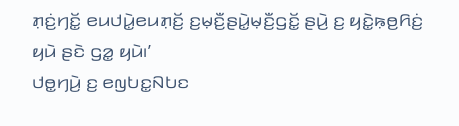ꤊ꤫ꤢꤦ꤬ꤚꤢꤩ꤭ ꤕꤣꤓꤣꤧ꤭ꤕꤣꤊ꤫ꤢꤩ꤬ ꤢ꤬ꤗ꤫ꤢꤪ꤬ꤔꤣꤧ꤭ꤗ꤫ꤢꤪ꤬ꤞꤢꤩ꤭ ꤔꤣꤧ꤬ ꤢ꤬ ꤟꤢꤧ꤭ꤒ꤫ꤥ꤬ꤖꤢꤦ꤬ ꤟꤣꤧ ꤔꤢꤧ ꤞꤤ꤭ ꤟꤣꤧ꤯’
ꤓꤥ꤭ꤚꤣꤧ꤬ ꤢ꤬ ꤕꤜꤝꤢ꤭ꤡꤝꤢ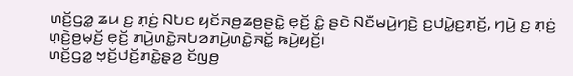ꤛꤢꤩ꤬ꤞꤤ꤭ ꤘꤣ ꤢ꤬ ꤊ꤫ꤢꤦ꤬ ꤡꤝꤢ ꤟꤢꤩꤏꤥ꤬ꤘꤥ꤬ꤔꤢꤧ꤭ ꤕ꤫ꤢꤩ꤬ ꤢꤨ꤭ ꤔꤢꤧ ꤡꤢꤪꤗꤣꤧ꤬ꤚꤢꤧ꤬ ꤢ꤬ꤓꤣꤧ꤭ꤢ꤬ꤊ꤫ꤢꤩ꤬, ꤚꤣꤧ꤬ ꤢ꤬ ꤊ꤫ꤢꤦ꤬ ꤛ꤫ꤢꤧ꤬ꤥ꤬ꤗ꤫ꤢꤩ꤬ ꤕ꤫ꤢꤩ꤬ ꤊꤣꤧ꤬ꤛꤢꤧ꤭ꤏꤝꤤꤊꤣꤧ꤬ꤛꤢꤧ꤭ꤏꤢꤩ꤭ ꤒꤣꤧ꤬ꤟꤢꤩ꤬꤯
ꤛꤢꤩ꤬ꤞꤤ꤭ ꤠ꤫ꤢꤩ꤬ꤓꤢꤩ꤬ꤊꤢꤧ꤭ꤔ꤫ꤤ꤬ ꤢꤩꤜꤥ꤬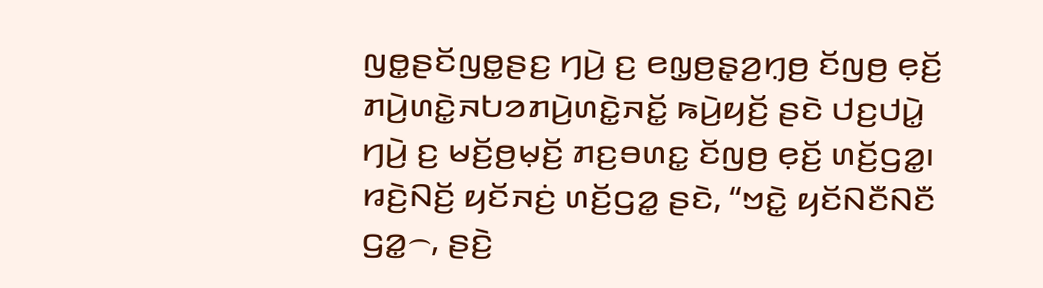ꤜꤥ꤭ꤔꤢꤩꤜꤥ꤭ꤔꤢ꤬ ꤚꤣꤧ꤬ ꤢ꤬ ꤕꤜ꤫ꤥ꤬ꤔ꤫ꤤ꤬ꤚ꤫ꤥ꤬ ꤢꤩꤜꤥ꤬ ꤕ꤫ꤢꤩ꤬ ꤊꤣꤧ꤬ꤛꤢꤧ꤭ꤏꤝꤤꤊꤣꤧ꤬ꤛꤢꤧ꤭ꤏꤢꤩ꤭ ꤒꤣꤧ꤬ꤟꤢꤩ꤬ ꤔꤢꤧ ꤓꤢ꤬ꤓꤣꤧ꤭ ꤚꤣꤧ꤬ ꤢ꤬ ꤗꤢꤩ꤬ꤥ꤬ꤗ꤫ꤢꤩ꤬ ꤊꤢ꤬ꤋꤛꤢ꤭ ꤢꤩꤜꤥ꤬ ꤕ꤫ꤢꤩ꤬ ꤛꤢꤩ꤬ꤞꤤ꤭꤯
ꤙꤢꤧ꤬ꤡꤢꤩ꤬ ꤟꤢꤩꤏꤢꤦ꤬ ꤛꤢꤩ꤬ꤞꤤ꤭ ꤔꤢꤧ, “ꤠꤢꤧ꤭ ꤟꤢꤩꤡꤢꤪꤡꤢꤪ ꤞꤤ꤭꤮, ꤔꤢꤧ꤬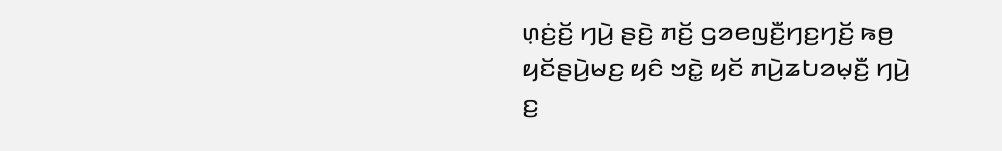ꤛ꤫ꤢꤦ꤬ꤢꤩ꤬ ꤚꤣꤧ꤬ ꤔꤢꤧ꤬ ꤊꤢꤩ꤬ ꤞꤤꤕꤜꤢꤪ꤬ꤚꤢ꤬ꤚꤢꤩ꤬ ꤒꤥ꤬ ꤟꤢꤩꤔꤣꤧ꤬ꤗꤢ꤬ ꤟꤢꤨ ꤠꤢꤧ꤭ ꤟꤢꤩ ꤊꤣꤧ꤬ꤘꤝꤤꤗ꤫ꤢꤪ꤬ ꤚꤣꤧ꤬ ꤢ꤬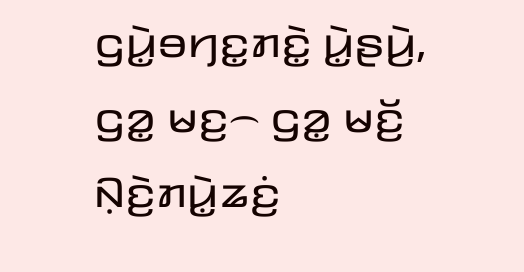ꤞꤣꤧ꤭ꤋꤚꤢ꤭ꤊꤢꤧ꤭ ꤣꤧ꤭ꤔꤣꤧ꤬, ꤞꤤ꤭ ꤗꤢ꤬꤮ ꤞꤤ꤭ ꤗꤢꤩ꤬ ꤡ꤫ꤢꤧ꤬ꤊꤣꤧ꤭ꤘꤢꤦ꤬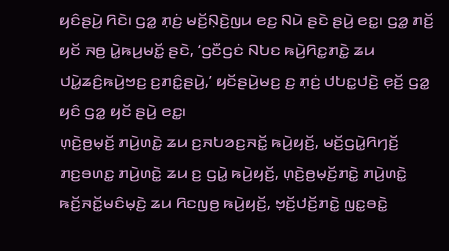ꤟꤢꤨꤔꤣꤧ꤬ ꤖꤢꤧ꤯ ꤞꤤ꤭ ꤊ꤫ꤢꤦ꤬ ꤗꤢꤩ꤬ꤡ꤫ꤢꤧ꤬ꤜꤣ ꤕꤢ꤬ ꤡꤣꤧ ꤔꤢꤧ ꤔꤣꤧ꤬ ꤕꤢ꤭꤯ ꤞꤤ꤭ ꤊꤢꤩ꤬ ꤟꤢꤩ ꤏꤥ꤬ ꤣꤧ꤭ꤒꤣ꤬ꤗꤢꤩ꤭ ꤔꤢꤧ, ‘ꤞꤢꤪꤞꤢꤦ ꤡꤝꤢ ꤒꤣꤧ꤬ꤖꤢ꤭ꤊꤢꤧ꤭ ꤘꤣ ꤓꤣꤧ꤭ꤘꤢꤨ꤬ꤒꤣꤧ꤬ꤠꤢ꤬ ꤢ꤬ꤊꤢꤨ꤭ꤔꤣꤧ꤬,’ ꤟꤢꤩꤔꤣꤧ꤬ꤗꤢ꤬ ꤢ꤬ ꤊ꤫ꤢꤦ꤬ ꤓꤝꤢ꤭ꤓꤢꤧ꤬ ꤕ꤫ꤢꤩ꤬ ꤞꤤ꤭ ꤟꤢꤨ ꤞꤤ꤭ ꤟꤢꤩ ꤔꤣꤧ꤬ ꤕꤢ꤭꤯
ꤛ꤫ꤢꤧ꤬ꤥ꤬ꤗ꤫ꤢꤩ꤬ ꤊꤣꤧ꤬ꤛꤢꤧ꤭ ꤘꤣ ꤢ꤬ꤏꤝꤤꤢ꤬ꤏꤢꤩ꤭ ꤒꤣꤧ꤬ꤟꤢꤩ꤬, ꤗꤢꤩ꤬ꤞꤣꤧ꤭ꤖꤚꤢꤩ꤬ ꤊꤢ꤬ꤋꤛꤢ꤭ ꤊꤣꤧ꤬ꤛꤢꤧ꤭ ꤘꤣ ꤢ꤬ ꤞꤣꤧ꤭ ꤒꤣꤧ꤬ꤟꤢꤩ꤬, ꤛ꤫ꤢꤧ꤬ꤥ꤬ꤗ꤫ꤢꤩ꤬ꤊꤢꤧ꤭ ꤊꤣꤧ꤬ꤛꤢꤧ꤭ ꤒꤢꤩ꤬ꤏꤢꤩ꤭ꤗꤢꤨꤗ꤫ꤢꤧ꤬ ꤘꤣ ꤖꤢꤜꤥ꤬ ꤒꤣꤧ꤬ꤟꤢꤩ꤬, ꤠ꤫ꤢꤩ꤬ꤓꤢꤩ꤬ꤊꤢꤧ꤭ ꤜꤢ꤭ꤋꤢꤧ꤭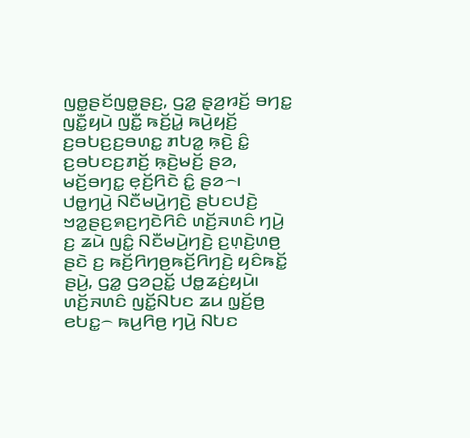ꤜꤥ꤭ꤔꤢꤩꤜꤥ꤭ꤔꤢ꤬, ꤞꤤ꤭ ꤔ꤫ꤤ꤬ꤙꤢꤩ꤬ ꤋꤚꤢ꤭ ꤜꤢꤪ꤭ꤟꤣꤧ ꤜꤢꤪ꤭ ꤒꤢꤩ꤬ꤣꤧ꤭ ꤒꤣꤧ꤬ꤟꤢꤩ꤬ ꤢ꤬ꤋꤝꤢ꤬ꤢ꤬ꤋꤛꤢ꤭ ꤊꤝꤤ꤭ ꤒ꤫ꤢꤧ꤬ ꤢꤨ꤭ ꤢ꤬ꤋꤝꤢꤢ꤬ꤊꤢꤩ꤬ ꤒ꤫ꤢꤧ꤬ꤗꤢꤩ꤬ ꤔꤤ, ꤗꤢꤩ꤬ꤋꤚꤢ꤭ ꤕ꤫ꤢꤩ꤬ꤖꤢꤧ ꤢꤨ꤭ ꤔꤤ꤮꤯
ꤓꤥ꤭ꤚꤣꤧ꤬ ꤡꤢꤪꤗꤣꤧ꤬ꤚꤢꤧ꤬ ꤔꤝꤢꤓꤢꤧ꤬ ꤠꤤ꤭ꤔꤢ꤬ꤎꤢ꤬ꤚꤢꤧꤖꤢꤨ ꤛꤢꤩ꤬ꤏꤛꤢꤨ ꤚꤣꤧ꤬ ꤢ꤬ ꤘꤣꤧ ꤜꤢꤨ꤭ ꤡꤢꤪꤗꤣꤧ꤬ꤚꤢꤧ꤬ ꤢ꤬ꤛ꤫ꤢꤧ꤬ꤛꤥ꤬ ꤔꤢꤧ ꤢ꤬ ꤒꤢꤩ꤬ꤖꤚꤥ꤬ꤒꤢꤩ꤬ꤖꤚꤢꤧ꤬ ꤟꤢꤨꤒꤢꤩ꤭ ꤔꤣꤧ꤬, ꤞꤤ꤭ ꤞꤤꤑꤢꤩ꤭ ꤓꤥ꤭ꤘꤢꤦ꤬ꤟꤣꤧ꤯ ꤛꤢꤩ꤬ꤏꤛꤢꤨ ꤜꤢꤩ꤭ꤡꤝꤢ ꤘꤣ ꤜ꤫ꤢꤩ꤬ꤥ꤬ ꤕꤝꤢ꤭꤮ ꤒꤣ꤬ꤖꤥ꤬ ꤚꤣꤧ꤬ ꤡꤝꤢ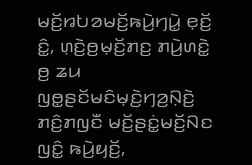ꤗꤢꤩ꤬ꤙꤝꤤꤗꤢꤩ꤬ꤒꤣꤧ꤬ꤚꤣꤧ꤭ ꤕ꤫ꤢꤩ꤬ ꤢꤨ꤭, ꤛ꤫ꤢꤧ꤬ꤥ꤬ꤗ꤫ꤢꤩ꤬ꤊꤢ꤬ ꤊꤣꤧ꤬ꤛꤢꤧ꤭ ꤥ꤬ ꤘꤣ ꤜꤥ꤭ꤔꤢꤩꤗꤢꤨꤗ꤫ꤢꤧ꤬ꤚꤤ꤬ꤡ꤫ꤢꤧ꤬ ꤊꤢꤨ꤬ꤊꤜꤢꤪ ꤗꤢꤩ꤬ꤔꤢꤦ꤭ꤗꤢꤩ꤬ꤡꤢ ꤜꤢꤨ꤭ ꤒꤣꤧ꤬ꤟꤢꤩ꤬,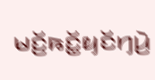ꤗꤢꤩ꤬ꤒꤢꤩ꤭ꤟꤢꤩꤚꤣꤧ꤬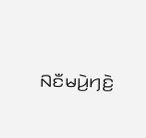ꤡꤢꤪꤗꤣꤧ꤬ꤚꤢꤧ꤬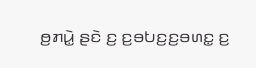ꤥ꤬ꤊꤣꤧ꤭ ꤔꤢꤧ ꤢ꤬ ꤢ꤬ꤋꤝꤢ꤬ꤢ꤬ꤋꤛꤢ꤭ ꤢ꤬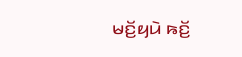ꤗꤢꤩ꤬ꤟꤣꤧ ꤒꤢꤩ꤬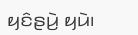ꤟꤢꤨꤔꤣꤧ꤬ ꤟꤣꤧ꤯